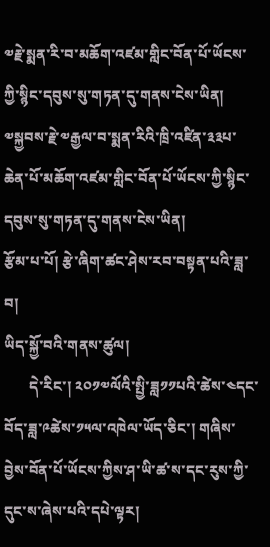༧རྗེ་སྨན་རི་བ་མཆོག་འཛམ་གླིང་བོན་པོ་ཡོངས་ཀྱི་སྙིང་དབུས་སུ་གཏན་དུ་གནས་ངེས་ཡིན།
༧སྐྱབས་རྗེ་༧རྒྱལ་བ་སྨན་རིའི་ཁྲི་འཛིན་༣༣པ་ཆེན་པོ་མཆོག་འཛམ་གླིང་བོན་པོ་ཡོངས་ཀྱི་སྙིང་དབུས་སུ་གཏན་དུ་གནས་ངེས་ཡིན།
རྩོམ་པ་པོ། རྩེ་ཞིག་ཚང་ཤེས་རབ་བསྟན་པའི་ཟླ་བ།
ཡིད་སྐྱོ་བའི་གནས་ཚུལ།
       དེ་རིང་། ༢༠༡༧ལོའི་སྤྱི་ཟླ༡༡པའི་ཚེས་༤དང་བོད་ཟླ་༩ཚེས་༡༥ལ་འཁེལ་ཡོད་ཅིང་། གཞིས་བྱེས་བོན་པོ་ཡོངས་ཀྱིས་ཤ་ཡི་ཚ་ས་དང་རུས་ཀྱི་དུང་ས་ཞེས་པའི་དཔེ་ལྟར།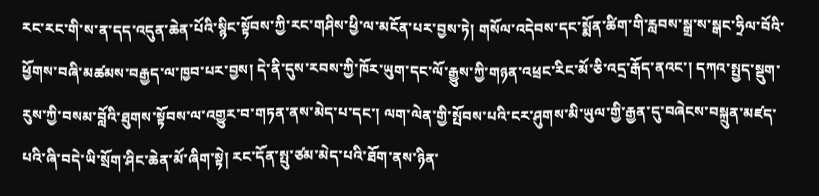རང་རང་གི་ས་ན་དད་འདུན་ཆེན་པོའི་སྙིང་སྟོབས་ཀྱི་རང་གཤིས་ཕྱི་ལ་མངོན་པར་བྱས་ཏེ། གསོལ་འདེབས་དང་སྨོན་ཚིག་གི་རླབས་སྒྲ་ས་སྒང་ཧྲིལ་བོའི་ཕྱོགས་བཞི་མཚམས་བརྒྱད་ལ་ཁྱབ་པར་བྱས། དེ་ནི་དུས་རབས་ཀྱི་ཁོར་ཡུག་དང་ལོ་རྒྱུས་ཀྱི་གཉན་འཕྲང་རིང་མོ་ཅི་འདྲ་རྒོད་ནའང་། དཀའ་སྤྱད་སྡུག་རུས་ཀྱི་བསམ་བློའི་ཐུགས་སྟོབས་ལ་འགྱུར་བ་གཏན་ནས་མེད་པ་དང་། ལག་ལེན་གྱི་སྤོབས་པའི་ངར་ཤུགས་མི་ཡུལ་གྱི་རྒྱན་དུ་བཞེངས་བསྐྲུན་མཛད་པའི་ཞི་བདེ་ཡི་སྲོག་ཤིང་ཆེན་མོ་ཞིག་སྟེ། རང་དོན་སྤུ་ཙམ་མེད་པའི་ཐོག་ནས་ཉིན་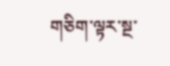གཅིག་ལྟར་སྔ་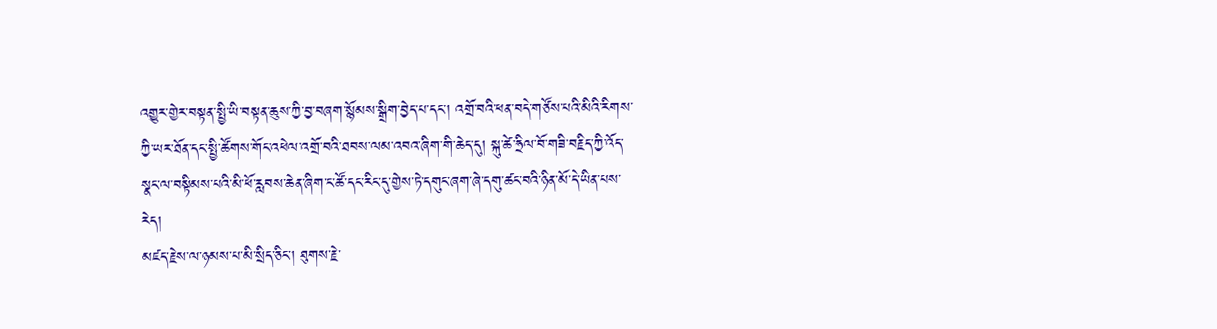འགྱུར་གྱེར་བསྟན་སྤྱི་ཡི་བསྟན་ཆུས་ཀྱི་བྱ་བཞག་སྙོམས་སྒྲིག་བྱེད་པ་དང་། འགྲོ་བའི་ཕན་བདེ་གཙོས་པའི་མིའི་རིགས་ཀྱི་ཡར་ཐོན་དང་སྤྱི་ཚོགས་གོང་འཕེལ་འགྲོ་བའི་ཐབས་ལམ་འབའ་ཞིག་གི་ཆེད་དུ། སྐུ་ཚེ་ཧྲིལ་བོ་གཟི་བརྗིད་ཀྱི་འོད་སྣང་ལ་བསྟིམས་པའི་མི་ཕོ་རླབས་ཆེན་ཞིག་ང་ཚོ་དང་རིང་དུ་གྱེས་ཏེ་དགུང་ཞག་ཞེ་དགུ་ཚང་བའི་ཉིན་མོ་དེ་ཡིན་པས་རེད།
མཛད་རྗེས་ལ་ཉམས་པ་མི་སྲིད་ཅིང་། ཐུགས་རྗེ་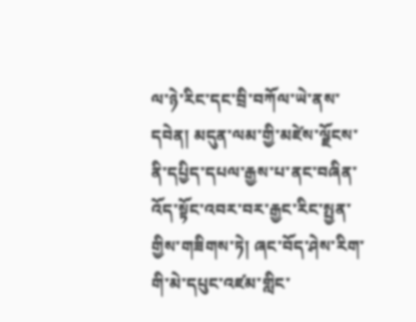ལ་ཉེ་རིང་དང་བྲི་བཀོལ་ཡེ་ནས་དབེན། མདུན་ལམ་གྱི་མཛེས་ལྗོངས་ནི་དཔྱིད་དཔལ་རྒྱས་པ་ནང་བཞིན་འོད་སྟོང་འབར་བར་རྒྱང་རིང་སྤྱན་གྱིས་གཟིགས་ཏེ། ཞང་བོད་ཤེས་རིག་གི་མེ་དཔུང་འཛམ་གླིང་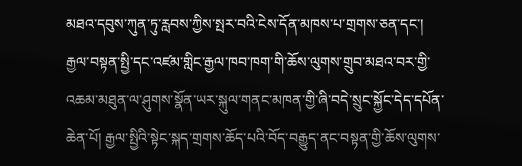མཐའ་དབུས་ཀུན་ཏུ་རླབས་ཀྱིས་སྤར་བའི་ངེས་དོན་མཁས་པ་གྲགས་ཅན་དང་། རྒྱལ་བསྟན་སྤྱི་དང་འཛམ་གླིང་རྒྱལ་ཁབ་ཁག་གི་ཆོས་ལུགས་གྲུབ་མཐའ་བར་གྱི་འཆམ་མཐུན་ལ་ཤུགས་སྣོན་ཡར་སྐུལ་གནང་མཁན་གྱི་ཞི་བདེ་སྲུང་སྐྱོང་དེད་དཔོན་ཆེན་པོ། རྒྱལ་སྤྱིའི་སྟེང་སྐད་གྲགས་ཆོད་པའི་བོད་བརྒྱུད་ནང་བསྟན་གྱི་ཆོས་ལུགས་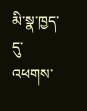མི་སྣ་ཁྱད་དུ་འཕགས་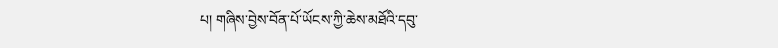པ། གཞིས་བྱེས་བོན་པོ་ཡོངས་ཀྱི་ཆེས་མཐོའི་དབུ་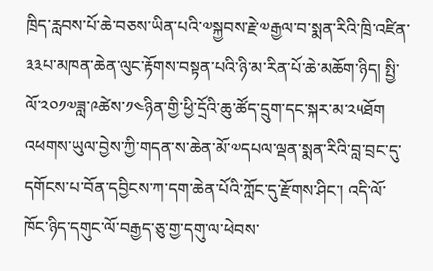ཁྲིད་རླབས་པོ་ཆེ་བཅས་ཡིན་པའི་༧སྐྱབས་རྗེ་༧རྒྱལ་བ་སྨན་རིའི་ཁྲི་འཛིན་༣༣པ་མཁན་ཆེན་ལུང་རྟོགས་བསྟན་པའི་ཉི་མ་རིན་པོ་ཆེ་མཆོག་ཉིད། སྤྱི་ལོ་༢༠༡༧ཟླ་༩ཚེས་༡༤ཉིན་གྱི་ཕྱི་དྲོའི་ཆུ་ཚོད་དྲུག་དང་སྐར་མ་༢༥ཐོག འཕགས་ཡུལ་བྱེས་ཀྱི་གདན་ས་ཆེན་མོ་༧དཔལ་ལྡན་སྨན་རིའི་བླ་བྲང་དུ་དགོངས་པ་བོན་དབྱིངས་ཀ་དག་ཆེན་པོའི་ཀློང་དུ་རྫོགས་ཤིང་། འདི་ལོ་ཁོང་ཉིད་དགུང་ལོ་བརྒྱད་ཅུ་གྱ་དགུ་ལ་ཕེབས་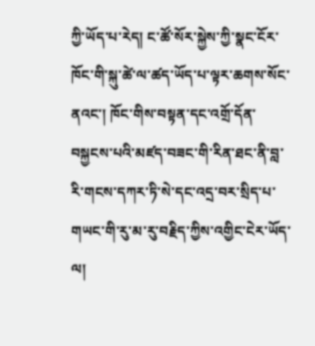ཀྱི་ཡོད་པ་རེད། ང་ཚོ་སོར་སྐྱེས་ཀྱི་སྣང་ངོར་ཁོང་གི་སྐུ་ཚེ་ལ་ཚད་ཡོད་པ་ལྟར་ཆགས་སོང་ནའང་། ཁོང་གིས་བསྟན་དང་འགྲོ་དོན་བསྐྱངས་པའི་མཛད་བཟང་གི་རིན་ཐང་ནི་བླ་རི་གངས་དཀར་ཏི་སེ་དང་འདྲ་བར་སྲིད་པ་གཡང་གི་རུ་མ་རུ་བརྗིད་ཀྱིས་འགྱིང་ངེར་ཡོད་ལ།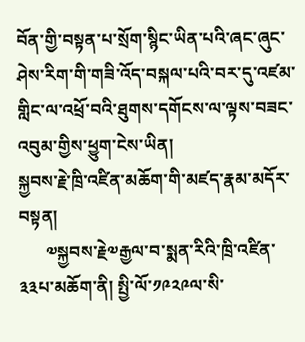བོན་གྱི་བསྟན་པ་སྲོག་སྙིང་ཡིན་པའི་ཞང་ཞུང་ཤེས་རིག་གི་གཟི་འོད་བསྐལ་པའི་བར་དུ་འཛམ་གླིང་ལ་འཕྲོ་བའི་ཐུགས་དགོངས་ལ་ལྟས་བཟང་འབུམ་གྱིས་ཕྱུག་ངེས་ཡིན།
སྐྱབས་རྗེ་ཁྲི་འཛིན་མཆོག་གི་མཛད་རྣམ་མདོར་བསྟན།
      ༧སྐྱབས་རྗེ༧རྒྱལ་བ་སྨན་རིའི་ཁྲི་འཛིན་༣༣པ་མཆོག་ནི། སྤྱི་ལོ་༡༩༢༩ལ་སི་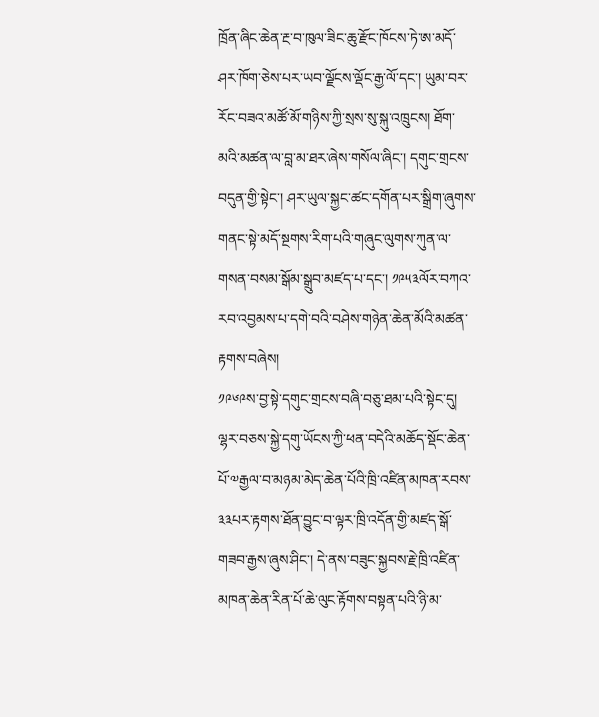ཁྲོན་ཞིང་ཆེན་རྔ་བ་ཁུལ་ཟིང་ཆུ་རྫོང་ཁོངས་ཏེ་ཨ་མདོ་ཤར་ཁོག་ཅེས་པར་ཡབ་ལྗོངས་ལྡོང་རྒྱ་ལོ་དང་། ཡུམ་བར་རོང་བཟའ་མཚོ་མོ་གཉིས་ཀྱི་སྲས་སུ་སྐུ་འཁྲུངས། ཐོག་མའི་མཚན་ལ་བླ་མ་ཐར་ཞེས་གསོལ་ཞིང་། དགུང་གྲངས་བདུན་གྱི་སྟེང་། ཤར་ཡུལ་སྐྱང་ཚང་དགོན་པར་སྒྲིག་ཞུགས་གནང་སྟེ་མདོ་སྔགས་རིག་པའི་གཞུང་ལུགས་ཀུན་ལ་གསན་བསམ་སྒོམ་སྒྲུབ་མཛད་པ་དང་། ༡༩༥༣ལོར་བཀའ་རབ་འབྱམས་པ་དགེ་བའི་བཤེས་གཉེན་ཆེན་མོའི་མཚན་རྟགས་བཞེས།
༡༩༦༩ས་བྱ་སྟེ་དགུང་གྲངས་བཞི་བཅུ་ཐམ་པའི་སྟེང་དུ། ལྷར་བཅས་སྐྱེ་དགུ་ཡོངས་ཀྱི་ཕན་བདེའི་མཆོད་སྡོང་ཆེན་པོ་༧རྒྱལ་བ་མཉམ་མེད་ཆེན་པོའི་ཁྲི་འཛིན་མཁན་རབས་༣༣པར་རྟགས་ཐོན་བྱུང་བ་ལྟར་ཁྲི་འདོན་གྱི་མཛད་སྒོ་གཟབ་རྒྱས་ཞུས་ཤིང་། དེ་ནས་བཟུང་སྐྱབས་རྗེ་ཁྲི་འཛིན་མཁན་ཆེན་རིན་པོ་ཆེ་ལུང་རྟོགས་བསྟན་པའི་ཉི་མ་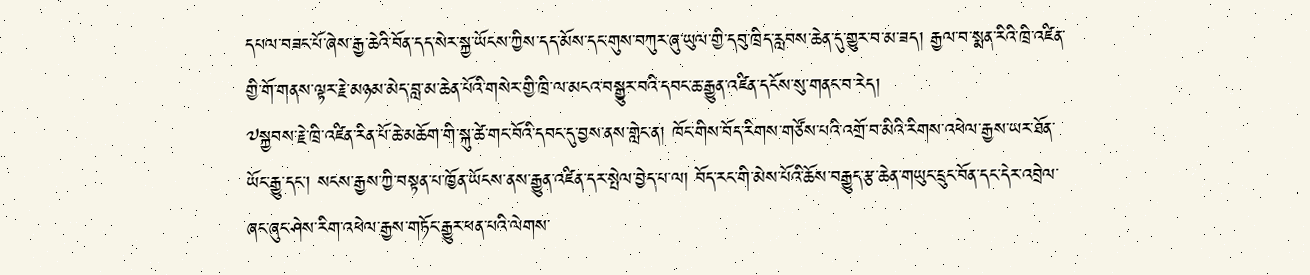དཔལ་བཟང་པོ་ཞེས་རྒྱ་ཆེའི་བོན་དད་སེར་སྐྱ་ཡོངས་ཀྱིས་དད་མོས་དང་གུས་བཀུར་ཞུ་ཡུལ་གྱི་དབུ་ཁྲིད་རླབས་ཆེན་དུ་གྱུར་བ་མ་ཟད། རྒྱལ་བ་སྨན་རིའི་ཁྲི་འཛིན་གྱི་གོ་གནས་ལྟར་རྗེ་མཉམ་མེད་བླ་མ་ཆེན་པོའི་གསེར་གྱི་ཁྲི་ལ་མངའ་བསྒྱུར་བའི་དབང་ཆ་རྒྱུན་འཛིན་དངོས་སུ་གནང་བ་རེད།
༧སྐྱབས་རྗེ་ཁྲི་འཛིན་རིན་པོ་ཆེ་མཆོག་གི་སྐུ་ཚེ་གང་བོའི་དབང་དུ་བྱས་ནས་གླེང་ན། ཁོང་གིས་བོད་རིགས་གཙོས་པའི་འགྲོ་བ་མིའི་རིགས་འཕེལ་རྒྱས་ཡར་ཐོན་ཡོང་རྒྱུ་དང་། སངས་རྒྱས་ཀྱི་བསྟན་པ་ཁྱོན་ཡོངས་ནས་རྒྱུན་འཛིན་དར་སྤེལ་བྱེད་པ་ལ། བོད་རང་གི་མེས་པོའི་ཆོས་བརྒྱུད་རྩ་ཆེན་གཡུང་དྲུང་བོན་དང་དེར་འབྲེལ་ཞང་ཞུང་ཤེས་རིག་འཕེལ་རྒྱས་གཏོང་རྒྱུར་ཕན་པའི་ལེགས་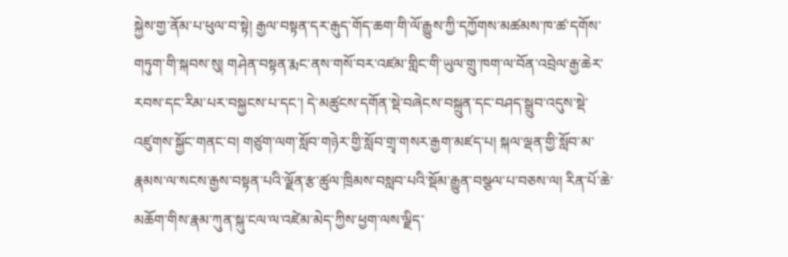སྐྱེས་གྱ་ནོམ་པ་ཕུལ་བ་སྟེ། རྒྱལ་བསྟན་དར་རྒུད་གོད་ཆག་གི་ལོ་རྒྱུས་ཀྱི་དཀྱོགས་མཚམས་ཁ་ཚ་དགོས་གཏུག་གི་སྐབས་སུ། གཤེན་བསྟན་རྨང་ནས་གསོ་བར་འཛམ་གླིང་གི་ཡུལ་གྲུ་ཁག་ལ་བོན་འབྲེལ་རྒྱ་ཆེར་རབས་དང་རིམ་པར་བསྐྱངས་པ་དང་། དེ་མཚུངས་དགོན་སྡེ་བཞེངས་བསྐྲུན་དང་བཤད་སྒྲུབ་འདུས་སྡེ་འཛུགས་སྐྱོང་གནང་བ། གཙུག་ལག་སློབ་གཉེར་གྱི་སློབ་གྲྭ་གསར་རྒྱག་མཛད་པ། སྐལ་ལྡན་གྱི་སློབ་མ་རྣམས་ལ་སངས་རྒྱས་བསྟན་པའི་ལྗོན་རྩ་ཚུལ་ཁྲིམས་བསླབ་པའི་སྡོམ་རྒྱུན་བསྩལ་པ་བཅས་ལ། རིན་པོ་ཆེ་མཆོག་གིས་རྣམ་ཀུན་སྐུ་ངལ་ལ་འཛེམ་མེད་ཀྱིས་ཕྱག་ལས་ལྗིད་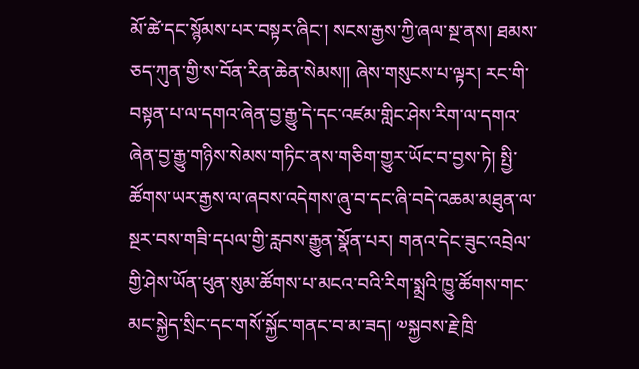མོ་ཚེ་དང་སྙོམས་པར་བསྟར་ཞིང་། སངས་རྒྱས་ཀྱི་ཞལ་སྔ་ནས། ཐམས་ཅད་ཀུན་གྱི་ས་བོན་རིན་ཆེན་སེམས།། ཞེས་གསུངས་པ་ལྟར། རང་གི་བསྟན་པ་ལ་དགའ་ཞེན་བྱ་རྒྱུ་དེ་དང་འཛམ་གླིང་ཤེས་རིག་ལ་དགའ་ཞེན་བྱ་རྒྱུ་གཉིས་སེམས་གཏིང་ནས་གཅིག་གྱུར་ཡོང་བ་བྱས་ཏེ། སྤྱི་ཚོགས་ཡར་རྒྱས་ལ་ཞབས་འདེགས་ཞུ་བ་དང་ཞི་བདེ་འཆམ་མཐུན་ལ་སྔར་བས་གཟི་དཔལ་གྱི་རླབས་རྒྱུན་སྣོན་པར། གནའ་དེང་ཟུང་འབྲེལ་གྱི་ཤེས་ཡོན་ཕུན་སུམ་ཚོགས་པ་མངའ་བའི་རིག་སྨྲའི་ཁྱུ་ཚོགས་གང་མང་སྐྱེད་སྲིང་དང་གསོ་སྐྱོང་གནང་བ་མ་ཟད། ༧སྐྱབས་རྗེ་ཁྲི་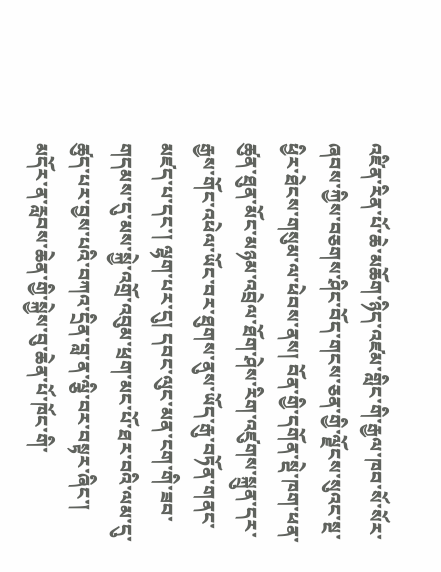འཛིན་རིན་པོ་ཆེ་མཆོག་ཉིད་འཛམ་གླིང་གི་རྒྱལ་ཁབ་སོ་སོར་ཞབས་ཀྱིས་བཅགས་ཤིང་བོད་གངས་ཅན་གྱི་ལྗོངས་སུའང་སྔ་ཕྱིར་ཐེངས་གསུམ་ལ་ཕེབས་ནས། བོན་གྱི་དགོན་སྡེ་ཁག་ཕན་ཚུན་ཐུན་མོང་མཉམ་འབྲེལ་ཐོག་ཤེས་རིག་འཛུགས་སྐྲུན་དར་རྒྱས་གོང་འཕེལ་ཡོང་བར་ཐུགས་ནུས་ཡོད་རྒུ་བཏོན་གནང་མཛད་པ་དང་། ལྷག་པར་དུ། དབང་ལུང་མན་ངག་གི་ཟབ་གདམས་དུ་མས་སྐྱེ་འགྲོ་འབུམ་ཕྲག་མང་པོ་ཐར་བའི་ལམ་དུ་ཚུད་པར་བྱས་པའི་བཀའ་དྲིན་བླ་ན་ལྕི་བར་བསྟར་ཞིང་། མདོར་ན་རླབས་ཆེན་གྱི་སྐྱེས་བུ་ཆེན་པོ་ཁོང་གི་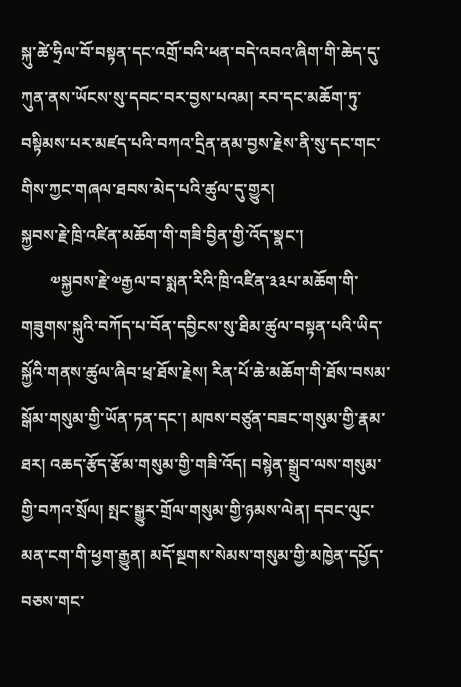སྐུ་ཚེ་ཧྲིལ་བོ་བསྟན་དང་འགྲོ་བའི་ཕན་བདེ་འབའ་ཞིག་གི་ཆེད་དུ་ཀུན་ནས་ཡོངས་སུ་དབང་བར་བྱས་པའམ། རབ་དང་མཆོག་ཏུ་བསྟིམས་པར་མཛད་པའི་བཀའ་དྲིན་ནམ་བྱས་རྗེས་ནི་སུ་དང་གང་གིས་ཀྱང་གཞལ་ཐབས་མེད་པའི་ཚུལ་དུ་གྱུར།
སྐྱབས་རྗེ་ཁྲི་འཛིན་མཆོག་གི་གཟི་བྱིན་གྱི་འོད་སྣང་།
       ༧སྐྱབས་རྗེ་༧རྒྱལ་བ་སྨན་རིའི་ཁྲི་འཛིན་༣༣པ་མཆོག་གི་གཟུགས་སྐུའི་བཀོད་པ་བོན་དབྱིངས་སུ་ཐིམ་ཚུལ་བསྟན་པའི་ཡིད་སྐྱོའི་གནས་ཚུལ་ཞིབ་ཕྲ་ཐོས་རྗེས། རིན་པོ་ཆེ་མཆོག་གི་ཐོས་བསམ་སྒོམ་གསུམ་གྱི་ཡོན་ཏན་དང་། མཁས་བཙུན་བཟང་གསུམ་གྱི་རྣམ་ཐར། འཆད་རྩོད་རྩོམ་གསུམ་གྱི་གཟི་འོད། བསྙེན་སྒྲུབ་ལས་གསུམ་གྱི་བཀའ་སྲོལ། སྤང་སྒྱུར་གྲོལ་གསུམ་གྱི་ཉམས་ལེན། དབང་ལུང་མན་ངག་གི་ཕྱག་རྒྱུན། མདོ་སྔགས་སེམས་གསུམ་གྱི་མཁྱེན་དཔྱོད་བཅས་གང་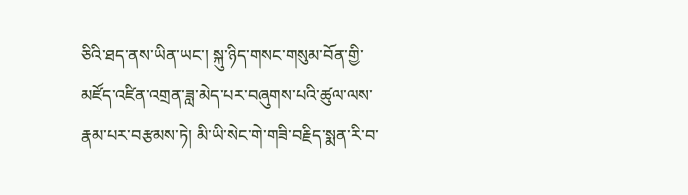ཅིའི་ཐད་ནས་ཡིན་ཡང་། སྐུ་ཉིད་གསང་གསུམ་བོན་གྱི་མཛོད་འཛིན་འགྲན་ཟླ་མེད་པར་བཞུགས་པའི་ཚུལ་ལས་རྣམ་པར་བརྩམས་ཏེ། མི་ཡི་སེང་གེ་གཟི་བརྗིད་སྨན་རི་བ་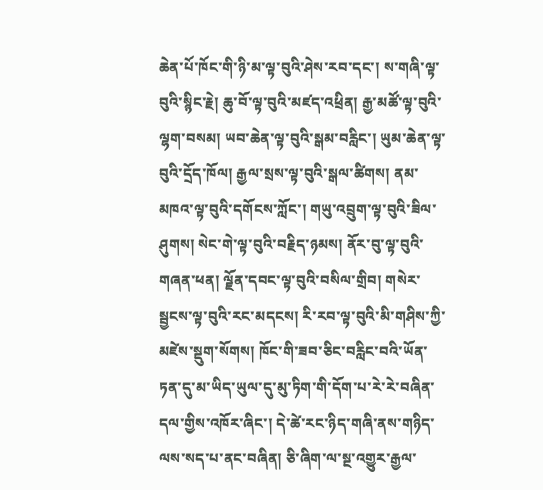ཆེན་པོ་ཁོང་གི་ཉི་མ་ལྟ་བུའི་ཤེས་རབ་དང་། ས་གཞི་ལྟ་བུའི་སྙིང་རྗེ། ཆུ་བོ་ལྟ་བུའི་མཛད་འཕྲིན། རྒྱ་མཚོ་ལྟ་བུའི་ལྷག་བསམ། ཡབ་ཆེན་ལྟ་བུའི་སྒམ་བརླིང་། ཡུམ་ཆེན་ལྟ་བུའི་དྲོད་ཁོལ། རྒྱལ་སྲས་ལྟ་བུའི་སྒལ་ཚིགས། ནམ་མཁའ་ལྟ་བུའི་དགོངས་ཀློང་། གཡུ་འབྲུག་ལྟ་བུའི་ཟིལ་ཤུགས། སེང་གེ་ལྟ་བུའི་བརྗིད་ཉམས། ནོར་བུ་ལྟ་བུའི་གཞན་ཕན། ལྗོན་དབང་ལྟ་བུའི་བསིལ་གྲིབ། གསེར་སྦྱངས་ལྟ་བུའི་རང་མདངས། རི་རབ་ལྟ་བུའི་མི་གཤིས་ཀྱི་མཛེས་སྡུག་སོགས། ཁོང་གི་ཟབ་ཅིང་བརླིང་བའི་ཡོན་ཏན་དུ་མ་ཡིད་ཡུལ་དུ་མུ་ཏིག་གི་དོག་པ་རེ་རེ་བཞིན་དལ་གྱིས་འཁོར་ཞིང་། དེ་ཚེ་རང་ཉིད་གཞི་ནས་གཉིད་ལས་སད་པ་ནང་བཞིན། ཅི་ཞིག་ལ་སྔ་འགྱུར་རྒྱལ་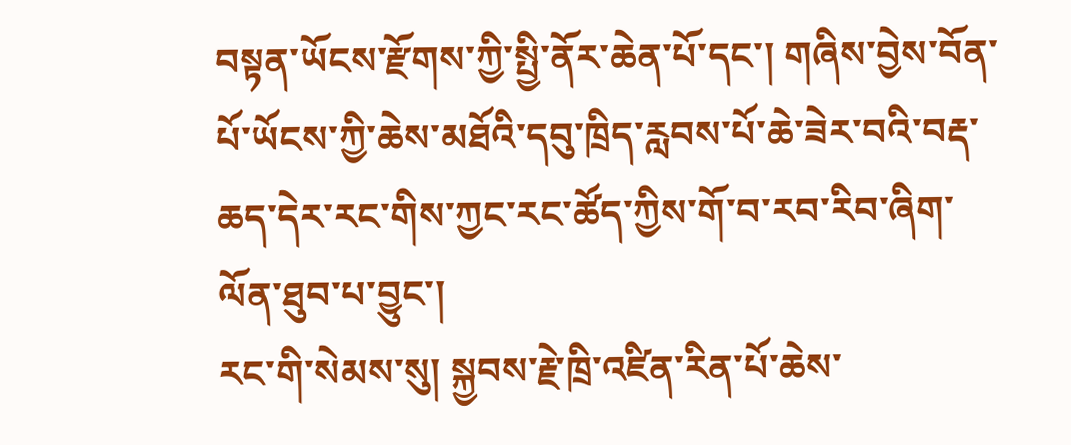བསྟན་ཡོངས་རྫོགས་ཀྱི་སྤྱི་ནོར་ཆེན་པོ་དང་། གཞིས་བྱེས་བོན་པོ་ཡོངས་ཀྱི་ཆེས་མཐོའི་དབུ་ཁྲིད་རླབས་པོ་ཆེ་ཟེར་བའི་བརྡ་ཆད་དེར་རང་གིས་ཀྱང་རང་ཚོད་ཀྱིས་གོ་བ་རབ་རིབ་ཞིག་ལོན་ཐུབ་པ་བྱུང་།
རང་གི་སེམས་སུ། སྐྱབས་རྗེ་ཁྲི་འཛིན་རིན་པོ་ཆེས་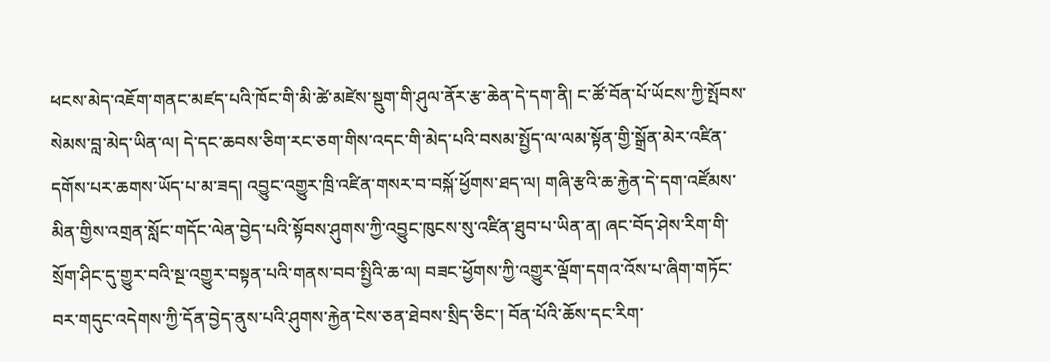ཕངས་མེད་འཇོག་གནང་མཛད་པའི་ཁོང་གི་མི་ཚེ་མཛེས་སྡུག་གི་ཤུལ་ནོར་རྩ་ཆེན་དེ་དག་ནི། ང་ཚོ་བོན་པོ་ཡོངས་ཀྱི་སྤོབས་སེམས་བླ་མེད་ཡིན་ལ། དེ་དང་ཆབས་ཅིག་རང་ཅག་གིས་འདང་གི་མེད་པའི་བསམ་སྤྱོད་ལ་ལམ་སྟོན་གྱི་སྒྲོན་མེར་འཛིན་དགོས་པར་ཆགས་ཡོད་པ་མ་ཟད། འབྱུང་འགྱུར་ཁྲི་འཛིན་གསར་བ་བསྐོ་ཕྱོགས་ཐད་ལ། གཞི་རྩའི་ཆ་རྐྱེན་དེ་དག་འཛོམས་མིན་གྱིས་འགྲན་སློང་གདོང་ལེན་བྱེད་པའི་སྟོབས་ཤུགས་ཀྱི་འབྱུང་ཁུངས་སུ་འཛིན་ཐུབ་པ་ཡིན་ན། ཞང་བོད་ཤེས་རིག་གི་སྲོག་ཤིང་དུ་གྱུར་བའི་སྔ་འགྱུར་བསྟན་པའི་གནས་བབ་སྤྱིའི་ཆ་ལ། བཟང་ཕྱོགས་ཀྱི་འགྱུར་ལྡོག་དགའ་འོས་པ་ཞིག་གཏོང་བར་གདུང་འདེགས་ཀྱི་དོན་བྱེད་ནུས་པའི་ཤུགས་རྐྱེན་ངེས་ཅན་ཐེབས་སྲིད་ཅིང་། བོན་པོའི་ཆོས་དང་རིག་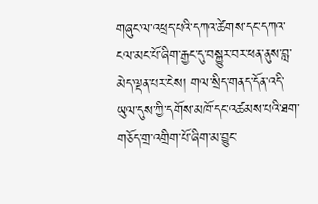གཞུང་ལ་འཕྲད་པའི་དཀའ་ཚེགས་དང་དཀའ་ངལ་མང་པོ་ཞིག་རྒྱང་དུ་བསྐྱུར་བར་ཕན་ནུས་བླ་མེད་ལྡན་པར་ངེས། གལ་སྲིད་གནད་དོན་འདི་ཡུལ་དུས་ཀྱི་དགོས་མཁོ་དང་འཚམས་པའི་ཐག་གཅོད་གྲ་འགྲིག་པོ་ཞིག་མ་བྱུང་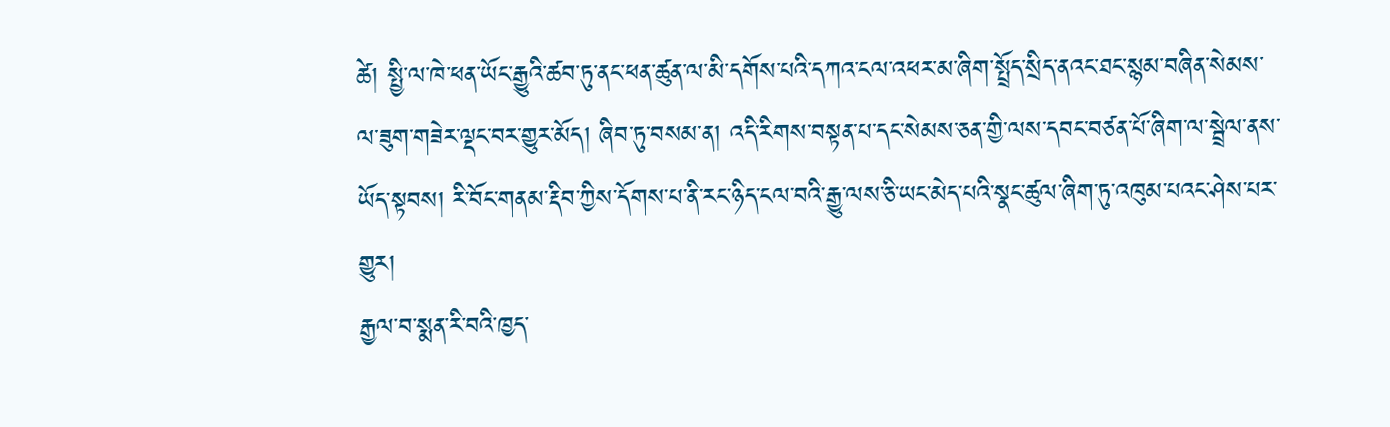ཚེ། སྤྱི་ལ་ཁེ་ཕན་ཡོང་རྒྱུའི་ཚབ་ཏུ་ནང་ཕན་ཚུན་ལ་མི་དགོས་པའི་དཀའ་ངལ་འཕར་མ་ཞིག་སྤྲོད་སྲིད་ནའང་ཐང་སྙམ་བཞིན་སེམས་ལ་ཟུག་གཟེར་ལྡང་བར་གྱུར་མོད། ཞིབ་ཏུ་བསམ་ན། འདི་རིགས་བསྟན་པ་དང་སེམས་ཅན་གྱི་ལས་དབང་བཙན་པོ་ཞིག་ལ་སྦྲེལ་ནས་ཡོད་སྟབས། རི་བོང་གནམ་རྡིབ་ཀྱིས་དོགས་པ་ནི་རང་ཉིད་ངལ་བའི་རྒྱུ་ལས་ཅི་ཡང་མེད་པའི་སྣང་ཚུལ་ཞིག་ཏུ་འཁུམ་པའང་ཤེས་པར་གྱུར།
རྒྱལ་བ་སྨན་རི་བའི་ཁྱད་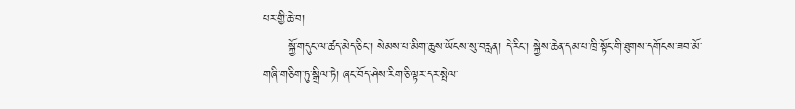པར་གྱི་ཆེ་བ།
      སྐྱོ་གདུང་ལ་ཚད་མེད་ཅིང་། སེམས་པ་མིག་ཆུས་ཡོངས་སུ་བརླན། དེ་རིང་། སྐྱེས་ཆེན་དམ་པ་ཁྲི་སྟོང་གི་ཐུགས་དགོངས་ཟབ་མོ་གཞི་གཅིག་ཏུ་སྒྲིལ་ཏེ། ཞང་བོད་ཤེས་རིག་ཅི་ལྟར་དར་སྤེལ་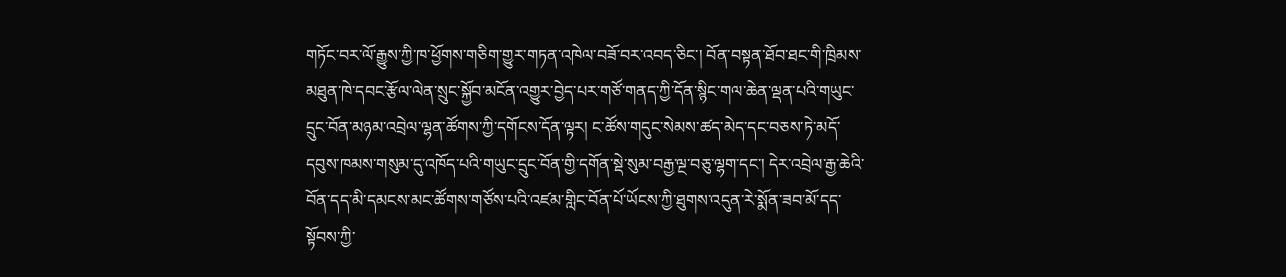གཏོང་བར་ལོ་རྒྱུས་ཀྱི་ཁ་ཕྱོགས་གཅིག་གྱུར་གཏན་འཁེལ་བཟོ་བར་འབད་ཅིང་། བོན་བསྟན་ཐོབ་ཐང་གི་ཁྲིམས་མཐུན་ཁེ་དབང་རྩོལ་ལེན་སྲུང་སྐྱོབ་མངོན་འགྱུར་བྱེད་པར་གཙོ་གནད་ཀྱི་དོན་སྙིང་གལ་ཆེན་ལྡན་པའི་གཡུང་དྲུང་བོན་མཉམ་འབྲེལ་ལྷན་ཚོགས་ཀྱི་དགོངས་དོན་ལྟར། ང་ཚོས་གདུང་སེམས་ཚད་མེད་དང་བཅས་ཏེ་མདོ་དབུས་ཁམས་གསུམ་དུ་འཁོད་པའི་གཡུང་དྲུང་བོན་གྱི་དགོན་སྡེ་སུམ་བརྒྱ་ལྔ་བཅུ་ལྷག་དང་། དེར་འབྲེལ་རྒྱ་ཆེའི་བོན་དད་མི་དམངས་མང་ཚོགས་གཙོས་པའི་འཛམ་གླིང་བོན་པོ་ཡོངས་ཀྱི་ཐུགས་འདུན་རེ་སྨོན་ཟབ་མོ་དད་སྟོབས་ཀྱི་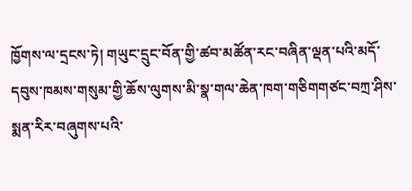ཁྱོགས་ལ་དྲངས་ཏེ། གཡུང་དྲུང་བོན་གྱི་ཚབ་མཚོན་རང་བཞིན་ལྡན་པའི་མདོ་དབུས་ཁམས་གསུམ་གྱི་ཆོས་ལུགས་མི་སྣ་གལ་ཆེན་ཁག་གཅིགགཙང་བཀྲ་ཤིས་སྨན་རིར་བཞུགས་པའི་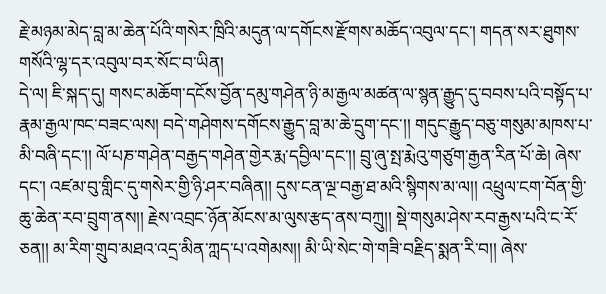རྗེ་མཉམ་མེད་བླ་མ་ཆེན་པོའི་གསེར་ཁྲིའི་མདུན་ལ་དགོངས་རྫོགས་མཆོད་འབུལ་དང་། གདན་སར་ཐུགས་གསོའི་ལྷ་དར་འབུལ་བར་སོང་བ་ཡིན།
དེ་ལ། ཇི་སྐད་དུ། གསང་མཆོག་དངོས་བྱོན་དམུ་གཤེན་ཉི་མ་རྒྱལ་མཚན་ལ་སྙན་རྒྱུད་དུ་བབས་པའི་བསྟོད་པ་རྣམ་རྒྱལ་ཁང་བཟང་ལས། བདེ་གཤེགས་དགོངས་རྒྱུད་བླ་མ་ཆེ་དྲུག་དང་།། གདུང་རྒྱུད་བཅུ་གསུམ་མཁས་པ་མི་བཞི་དང་།། ལོ་པཎ་གཤེན་བརྒྱད་གཤེན་གྱེར་རྨ་དབྱིལ་དང་།། བྲུ་ཞུ་སྤ་རྨེའུ་གཙུག་རྒྱན་རིན་པོ་ཆེ། ཞེས་དང་། འཛམ་བུ་གླིང་དུ་གསེར་གྱི་ཉི་ཤར་བཞིན།། དུས་ངན་ལྔ་བརྒྱ་ཐ་མའི་སྙིགས་མ་ལ།། འཕྲུལ་ངག་བོན་གྱི་ཆུ་ཆེན་རབ་བྲུག་ནས།། རྗེས་འབྲང་ཉོན་མོངས་མ་ལུས་རྩད་ནས་བཀྲུ།། སྡེ་གསུམ་ཤེས་རབ་རྒྱས་པའི་ང་རོ་ཅན།། མ་རིག་གྲུབ་མཐའ་འདྲ་མིན་ཀླད་པ་འགེམས།། མི་ཡི་སེང་གེ་གཟི་བརྗིད་སྨན་རི་བ།། ཞེས་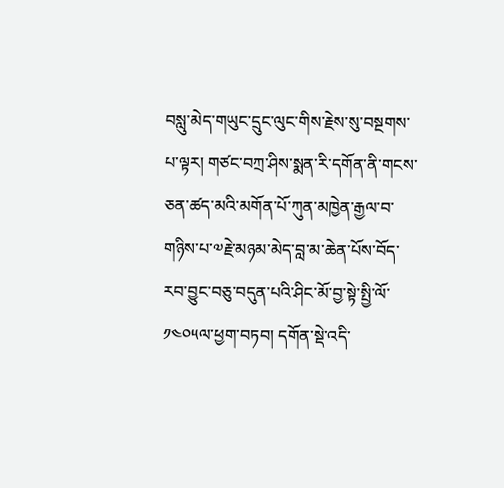བསླུ་མེད་གཡུང་དྲུང་ལུང་གིས་རྗེས་སུ་བསྔགས་པ་ལྟར། གཙང་བཀྲ་ཤིས་སྨན་རི་དགོན་ནི་གངས་ཅན་ཚད་མའི་མགོན་པོ་ཀུན་མཁྱེན་རྒྱལ་བ་གཉིས་པ་༧རྗེ་མཉམ་མེད་བླ་མ་ཆེན་པོས་བོད་རབ་བྱུང་བཅུ་བདུན་པའི་ཤིང་མོ་བྱ་སྟེ་སྤྱི་ལོ་༡༤༠༥ལ་ཕྱག་བཏབ། དགོན་སྡེ་འདི་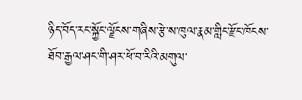ཉིད་བོད་རང་སྐྱོང་ལྗོངས་གཞིས་རྩེ་ས་ཁུལ་རྣམ་གླིང་རྫོང་ཁོངས་ཐོབ་རྒྱལ་ཤང་གི་ཤར་ཕོ་བ་རིའི་མགུལ་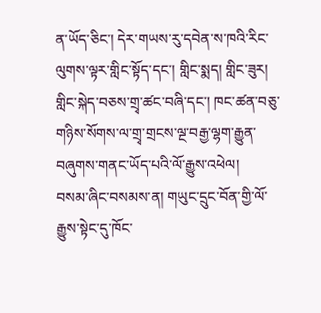ན་ཡོད་ཅིང་། དེར་གཡས་རུ་དབེན་ས་ཁའི་རིང་ལུགས་ལྟར་གླིང་སྟོད་དང་། གླིང་སྨད། གླིང་ཟུར། གླིང་སྐེད་བཅས་གྲྭ་ཚང་བཞི་དང་། ཁང་ཚན་བཅུ་གཉིས་སོགས་ལ་གྲྭ་གྲངས་ལྔ་བརྒྱ་ལྷག་རྒྱུན་བཞུགས་གནང་ཡོད་པའི་ལོ་རྒྱུས་འཕེལ།
བསམ་ཞིང་བསམས་ན། གཡུང་དྲུང་བོན་གྱི་ལོ་རྒྱུས་སྟེང་དུ་ཁོང་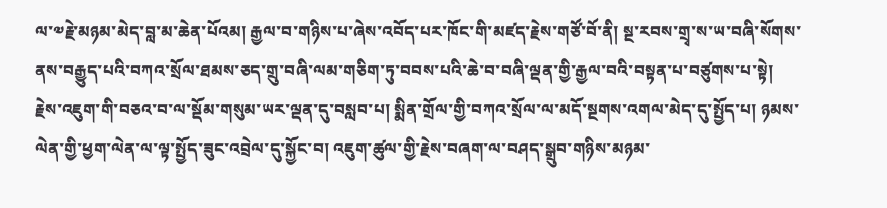ལ་༧རྗེ་མཉམ་མེད་བླ་མ་ཆེན་པོའམ། རྒྱལ་བ་གཉིས་པ་ཞེས་འབོད་པར་ཁོང་གི་མཛད་རྗེས་གཙོ་བོ་ནི། སྔ་རབས་གྲྭ་ས་ཡ་བཞི་སོགས་ནས་བརྒྱུད་པའི་བཀའ་སྲོལ་ཐམས་ཅད་གྲུ་བཞི་ལམ་གཅིག་ཏུ་བབས་པའི་ཆེ་བ་བཞི་ལྡན་གྱི་རྒྱལ་བའི་བསྟན་པ་བཙུགས་པ་སྟེ། རྗེས་འཇུག་གི་བཅའ་བ་ལ་སྡོམ་གསུམ་ཡར་ལྡན་དུ་བསླབ་པ། སྨིན་གྲོལ་གྱི་བཀའ་སྲོལ་ལ་མདོ་སྔགས་འགལ་མེད་དུ་སྤྱོད་པ། ཉམས་ལེན་གྱི་ཕྱག་ལེན་ལ་ལྟ་སྤྱོད་ཟུང་འབྲེལ་དུ་སྐྱོང་བ། འཇུག་ཚུལ་གྱི་རྗེས་བཞག་ལ་བཤད་སྒྲུབ་གཉིས་མཉམ་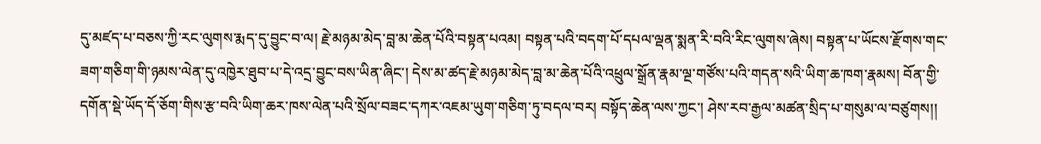དུ་མཛད་པ་བཅས་ཀྱི་རང་ལུགས་རྨད་དུ་བྱུང་བ་ལ། རྗེ་མཉམ་མེད་བླ་མ་ཆེན་པོའི་བསྟན་པའམ། བསྟན་པའི་བདག་པོ་དཔལ་ལྡན་སྨན་རི་བའི་རིང་ལུགས་ཞེས། བསྟན་པ་ཡོངས་རྫོགས་གང་ཟག་གཅིག་གི་ཉམས་ལེན་དུ་འཁྱེར་ཐུབ་པ་དེ་འདྲ་བྱུང་བས་ཡིན་ཞིང་། དེས་མ་ཚད་རྗེ་མཉམ་མེད་བླ་མ་ཆེན་པོའི་འཕྲུལ་སྒྲོན་རྣམ་ལྔ་གཙོས་པའི་གདན་སའི་ཡིག་ཆ་ཁག་རྣམས། བོན་གྱི་དགོན་སྡེ་ཡོད་དོ་ཅོག་གིས་རྩ་བའི་ཡིག་ཆར་ཁས་ལེན་པའི་སྲོལ་བཟང་དཀར་འཇམ་ཡུག་གཅིག་ཏུ་བདལ་བར། བསྟོད་ཆེན་ལས་ཀྱང་། ཤེས་རབ་རྒྱལ་མཚན་སྲིད་པ་གསུམ་ལ་བཙུགས།།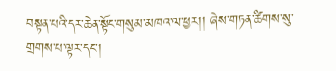བསྟན་པའི་དར་ཆེན་སྟོང་གསུམ་མཁའ་ལ་ཕྱར།། ཞེས་གཏན་ཚིགས་སུ་གྲགས་པ་ལྟར་དང་།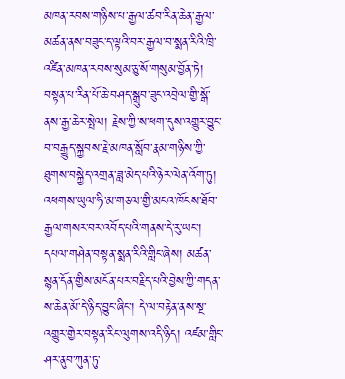མཁན་རབས་གཉིས་པ་རྒྱལ་ཚབ་རིན་ཆེན་རྒྱལ་མཚན་ནས་བཟུང་ད་ལྟའི་བར་རྒྱལ་བ་སྨན་རིའི་ཁྲི་འཛིན་མཁན་རབས་སུམ་ཅུ་སོ་གསུམ་བྱོན་ཏེ། བསྟན་པ་རིན་པོ་ཆེ་བཤད་སྒྲུབ་ཟུང་འབྲེལ་གྱི་སྒོ་ནས་རྒྱ་ཆེར་སྤེལ། རྗེས་ཀྱི་ས་ཕག་དུས་འགྱུར་བྱུང་བ་བརྒྱུད་སྐྱབས་རྗེ་མཁན་སློབ་རྣམ་གཉིས་ཀྱི་ཐུགས་བསྐྱེད་འགྲན་ཟླ་མེད་པའི་ཉེར་ལེན་འོག་ཏུ། འཕགས་ཡུལ་ཧི་མ་གཅལ་གྱི་མངའ་ཁོངས་ཐོབ་རྒྱལ་གསར་བར་འབོད་པའི་གནས་དེ་རུ་ཡང་། དཔལ་གཤེན་བསྟན་སྨན་རིའི་གླིང་ཞེས། མཚན་སྙན་དོན་གྱིས་མངོན་པར་བརྗིད་པའི་བྱེས་ཀྱི་གདན་ས་ཆེན་མོ་དེ་ཉིད་བྱུང་ཞིང་། དེ་ལ་བརྟེན་ནས་སྔ་འགྱུར་གྱེར་བསྟན་རིང་ལུགས་འདི་ཉིད། འཛམ་གླིང་ཤར་ནུབ་ཀུན་ཏུ་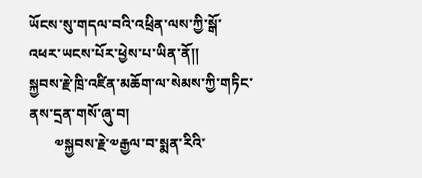ཡོངས་སུ་གདལ་བའི་འཕྲིན་ལས་ཀྱི་སྒོ་འཕར་ཡངས་པོར་ཕྱེས་པ་ཡིན་ནོ།།
སྐྱབས་རྗེ་ཁྲི་འཛིན་མཆོག་ལ་སེམས་ཀྱི་གཏིང་ནས་དྲན་གསོ་ཞུ་བ།
       ༧སྐྱབས་རྗེ་༧རྒྱལ་བ་སྨན་རིའི་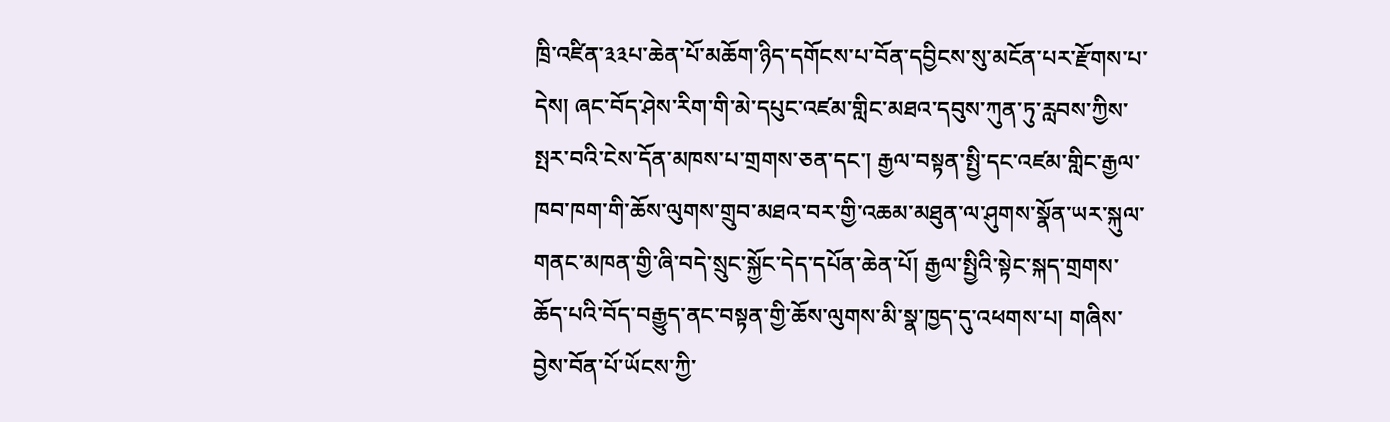ཁྲི་འཛིན་༣༣པ་ཆེན་པོ་མཆོག་ཉིད་དགོངས་པ་བོན་དབྱིངས་སུ་མངོན་པར་རྫོགས་པ་དེས། ཞང་བོད་ཤེས་རིག་གི་མེ་དཔུང་འཛམ་གླིང་མཐའ་དབུས་ཀུན་ཏུ་རླབས་ཀྱིས་སྤར་བའི་ངེས་དོན་མཁས་པ་གྲགས་ཅན་དང་། རྒྱལ་བསྟན་སྤྱི་དང་འཛམ་གླིང་རྒྱལ་ཁབ་ཁག་གི་ཆོས་ལུགས་གྲུབ་མཐའ་བར་གྱི་འཆམ་མཐུན་ལ་ཤུགས་སྣོན་ཡར་སྐུལ་གནང་མཁན་གྱི་ཞི་བདེ་སྲུང་སྐྱོང་དེད་དཔོན་ཆེན་པོ། རྒྱལ་སྤྱིའི་སྟེང་སྐད་གྲགས་ཆོད་པའི་བོད་བརྒྱུད་ནང་བསྟན་གྱི་ཆོས་ལུགས་མི་སྣ་ཁྱད་དུ་འཕགས་པ། གཞིས་བྱེས་བོན་པོ་ཡོངས་ཀྱི་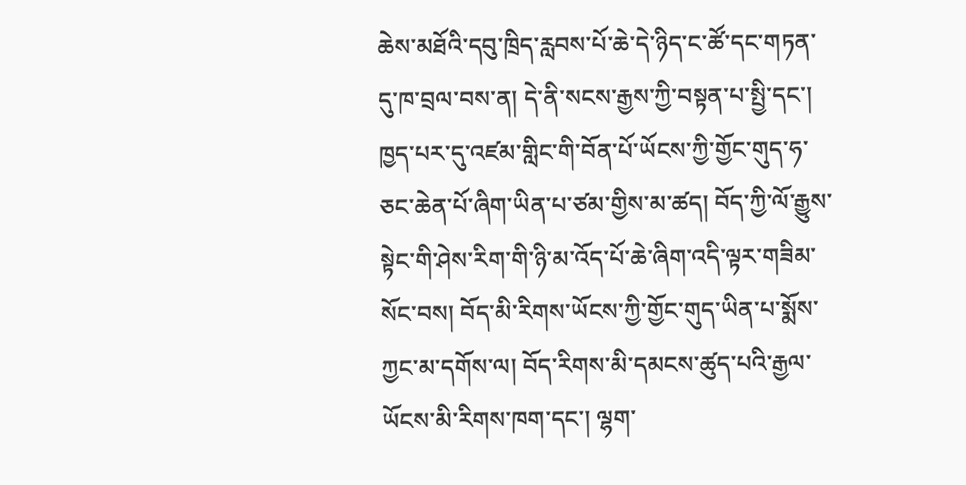ཆེས་མཐོའི་དབུ་ཁྲིད་རླབས་པོ་ཆེ་དེ་ཉིད་ང་ཚོ་དང་གཏན་དུ་ཁ་བྲལ་བས་ན། དེ་ནི་སངས་རྒྱས་ཀྱི་བསྟན་པ་སྤྱི་དང་། ཁྱད་པར་དུ་འཛམ་གླིང་གི་བོན་པོ་ཡོངས་ཀྱི་གྱོང་གུད་ཧ་ཅང་ཆེན་པོ་ཞིག་ཡིན་པ་ཙམ་གྱིས་མ་ཚད། བོད་ཀྱི་ལོ་རྒྱུས་སྟེང་གི་ཤེས་རིག་གི་ཉི་མ་འོད་པོ་ཆེ་ཞིག་འདི་ལྟར་གཟིམ་སོང་བས། བོད་མི་རིགས་ཡོངས་ཀྱི་གྱོང་གུད་ཡིན་པ་སྨོས་ཀྱང་མ་དགོས་ལ། བོད་རིགས་མི་དམངས་ཚུད་པའི་རྒྱལ་ཡོངས་མི་རིགས་ཁག་དང་། ལྷག་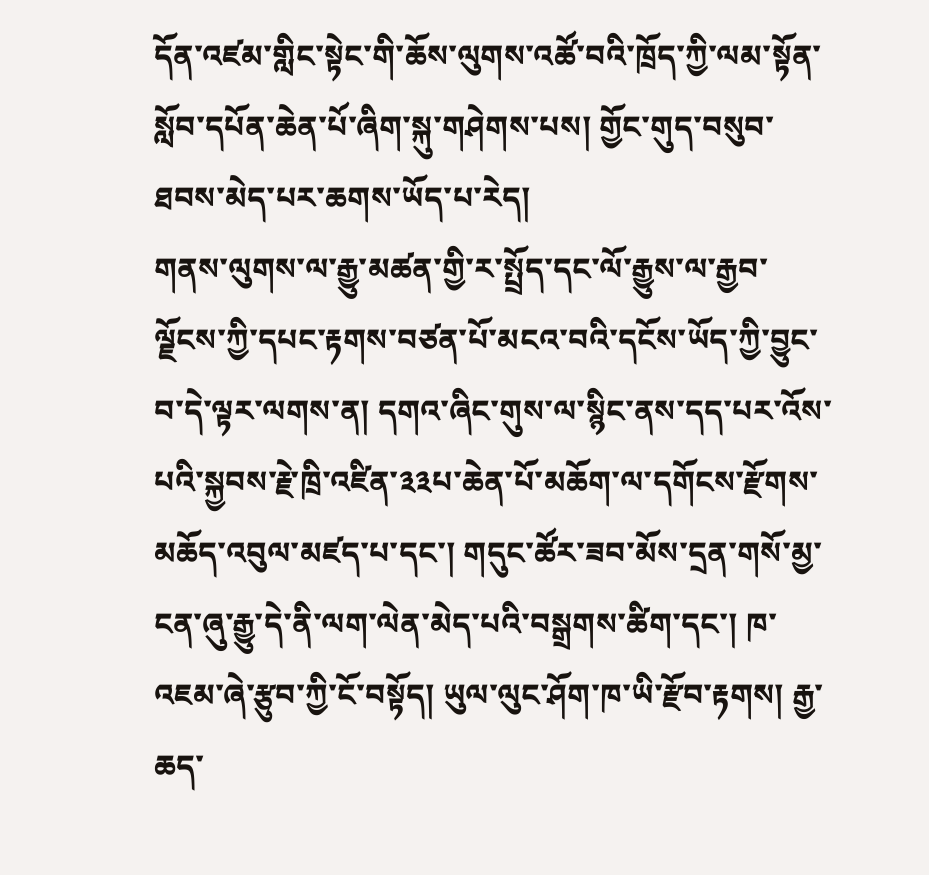དོན་འཛམ་གླིང་སྟེང་གི་ཆོས་ལུགས་འཚོ་བའི་ཁྲོད་ཀྱི་ལམ་སྟོན་སློབ་དཔོན་ཆེན་པོ་ཞིག་སྐུ་གཤེགས་པས། གྱོང་གུད་བསུབ་ཐབས་མེད་པར་ཆགས་ཡོད་པ་རེད།
གནས་ལུགས་ལ་རྒྱུ་མཚན་གྱི་ར་སྤྲོད་དང་ལོ་རྒྱུས་ལ་རྒྱབ་ལྗོངས་ཀྱི་དཔང་རྟགས་བཙན་པོ་མངའ་བའི་དངོས་ཡོད་ཀྱི་བྱུང་བ་དེ་ལྟར་ལགས་ན། དགའ་ཞིང་གུས་ལ་སྙིང་ནས་དད་པར་འོས་པའི་སྐྱབས་རྗེ་ཁྲི་འཛིན་༣༣པ་ཆེན་པོ་མཆོག་ལ་དགོངས་རྫོགས་མཆོད་འབུལ་མཛད་པ་དང་། གདུང་ཚོར་ཟབ་མོས་དྲན་གསོ་མྱ་ངན་ཞུ་རྒྱུ་དེ་ནི་ལག་ལེན་མེད་པའི་བསྒྲགས་ཚིག་དང་། ཁ་འཇམ་ཞེ་རྩུབ་ཀྱི་ངོ་བསྟོད། ཡུལ་ལུང་ཤོག་ཁ་ཡི་རྫོབ་རྟགས། རྒྱ་ཆད་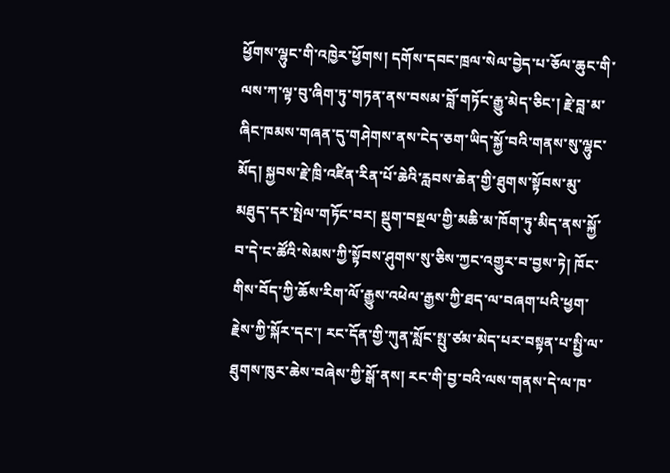ཕྱོགས་ལྷུང་གི་འཁྱེར་ཕྱོགས། དགོས་དབང་ཁྲལ་སེལ་བྱེད་པ་ཅོལ་ཆུང་གི་ལས་ཀ་ལྟ་བུ་ཞིག་ཏུ་གཏན་ནས་བསམ་བློ་གཏོང་རྒྱུ་མེད་ཅིང་། རྗེ་བླ་མ་ཞིང་ཁམས་གཞན་དུ་གཤེགས་ནས་ངེད་ཅག་ཡིད་སྐྱོ་བའི་གནས་སུ་ལྷུང་མོད། སྐྱབས་རྗེ་ཁྲི་འཛིན་རིན་པོ་ཆེའི་རླབས་ཆེན་གྱི་ཐུགས་སྟོབས་མུ་མཐུད་དར་སྤེལ་གཏོང་བར། སྡུག་བསྔལ་གྱི་མཆི་མ་ཁོག་ཏུ་མིད་ནས་སྐྱོ་བ་དེ་ང་ཚོའི་སེམས་ཀྱི་སྟོབས་ཤུགས་སུ་ཅིས་ཀྱང་འགྱུར་བ་བྱས་ཏེ། ཁོང་གིས་བོད་ཀྱི་ཆོས་རིག་ལོ་རྒྱུས་འཕེལ་རྒྱས་ཀྱི་ཐད་ལ་བཞག་པའི་ཕྱག་རྗེས་ཀྱི་སྐོར་དང་། རང་དོན་གྱི་ཀུན་སློང་སྤུ་ཙམ་མེད་པར་བསྟན་པ་སྤྱི་ལ་ཐུགས་ཁུར་ཆེས་བཞེས་ཀྱི་སྒོ་ནས། རང་གི་བྱ་བའི་ལས་གནས་དེ་ལ་ཁ་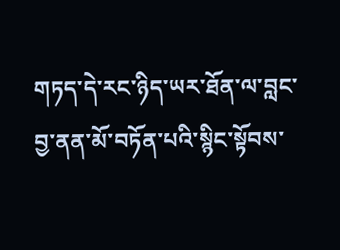གཏད་དེ་རང་ཉིད་ཡར་ཐོན་ལ་བླང་བྱ་ནན་མོ་བཏོན་པའི་སྙིང་སྟོབས་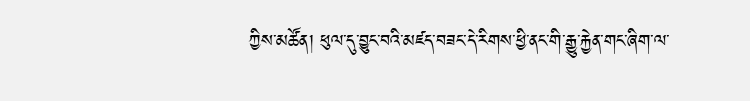ཀྱིས་མཚོན། ཕུལ་དུ་བྱུང་བའི་མཛད་བཟང་དེ་རིགས་ཕྱི་ནང་གི་རྒྱུ་རྐྱེན་གང་ཞིག་ལ་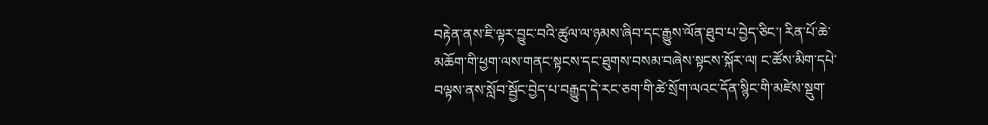བརྟེན་ནས་ཇི་ལྟར་བྱུང་བའི་ཚུལ་ལ་ཉམས་ཞིབ་དང་རྒྱུས་ལོན་ཐུབ་པ་བྱེད་ཅིང་། རིན་པོ་ཆེ་མཆོག་གི་ཕྱག་ལས་གནང་སྟངས་དང་ཐུགས་བསམ་བཞེས་སྟངས་སྐོར་ལ། ང་ཚོས་མིག་དཔེ་བལྟས་ནས་སློབ་སྦྱོང་བྱེད་པ་བརྒྱུད་དེ་རང་ཅག་གི་ཚེ་སྲོག་ལའང་དོན་སྙིང་གི་མཛེས་སྡུག་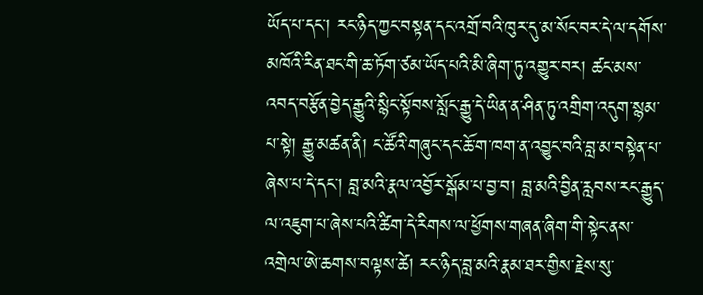ཡོད་པ་དང་། རང་ཉིད་ཀྱང་བསྟན་དང་འགྲོ་བའི་ཁུར་དུ་མ་སོང་བར་དེ་ལ་དགོས་མཁོའི་རིན་ཐང་གི་ཆ་ཏོག་ཙམ་ཡོད་པའི་མི་ཞིག་ཏུ་འགྱུར་བར། ཚང་མས་འབད་བརྩོན་བྱེད་རྒྱུའི་སྙིང་སྟོབས་སློང་རྒྱུ་དེ་ཡིན་ན་ཤིན་ཏུ་འགྲིག་འདུག་སྙམ་པ་སྟེ། རྒྱུ་མཚན་ནི། ང་ཚོའི་གཞུང་དང་ཆོ་ག་ཁག་ན་འབྱུང་བའི་བླ་མ་བསྟེན་པ་ཞེས་པ་དེ་དང་། བླ་མའི་རྣལ་འབྱོར་སྒོམ་པ་བྱ་བ། བླ་མའི་བྱིན་རླབས་རང་རྒྱུད་ལ་འཇུག་པ་ཞེས་པའི་ཚིག་དེ་རིགས་ལ་ཕྱོགས་གཞན་ཞིག་གི་སྟེང་ནས་འགྲེལ་ཨེ་ཆགས་བལྟས་ཚེ། རང་ཉིད་བླ་མའི་རྣམ་ཐར་གྱིས་རྗེས་སུ་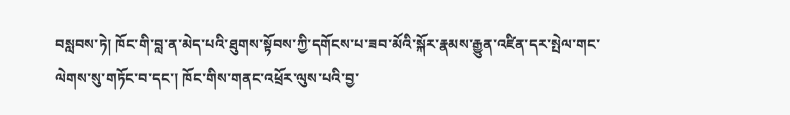བསླབས་ཏེ། ཁོང་གི་བླ་ན་མེད་པའི་ཐུགས་སྟོབས་ཀྱི་དགོངས་པ་ཟབ་མོའི་སྐོར་རྣམས་རྒྱུན་འཛིན་དར་སྤེལ་གང་ལེགས་སུ་གཏོང་བ་དང་། ཁོང་གིས་གནང་འཕྲོར་ལུས་པའི་བྱ་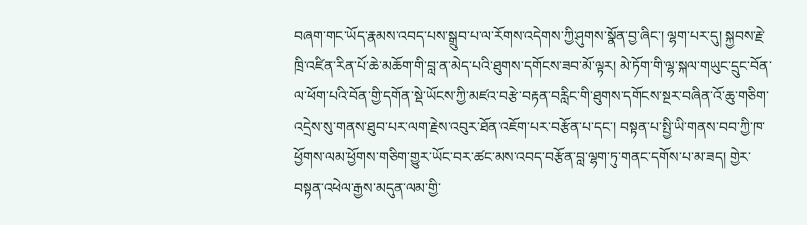བཞག་གང་ཡོད་རྣམས་འབད་པས་སྒྲུབ་པ་ལ་རོགས་འདེགས་ཀྱི་ཤུགས་སྣོན་བྱ་ཞིང་། ལྷག་པར་དུ། སྐྱབས་རྗེ་ཁྲི་འཛིན་རིན་པོ་ཆེ་མཆོག་གི་བླ་ན་མེད་པའི་ཐུགས་དགོངས་ཟབ་མོ་ལྟར། མེ་ཏོག་གི་ལྷ་སྐལ་གཡུང་དྲུང་བོན་ལ་ཕོག་པའི་བོན་གྱི་དགོན་སྡེ་ཡོངས་ཀྱི་མཛའ་བརྩེ་བརྟན་བརླིང་གི་ཐུགས་དགོངས་སྔར་བཞིན་འོ་ཆུ་གཅིག་འདྲེས་སུ་གནས་ཐུབ་པར་ལག་རྗེས་འབུར་ཐོན་འཇོག་པར་བརྩོན་པ་དང་། བསྟན་པ་སྤྱི་ཡི་གནས་བབ་ཀྱི་ཁ་ཕྱོགས་ལམ་ཕྱོགས་གཅིག་གྱུར་ཡོང་བར་ཚང་མས་འབད་བརྩོན་བླ་ལྷག་ཏུ་གནང་དགོས་པ་མ་ཟད། གྱེར་བསྟན་འཕེལ་རྒྱས་མདུན་ལམ་གྱི་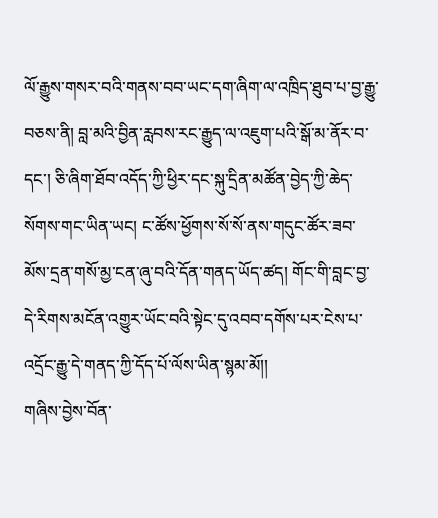ལོ་རྒྱུས་གསར་བའི་གནས་བབ་ཡང་དག་ཞིག་ལ་འཁྲིད་ཐུབ་པ་བྱ་རྒྱུ་བཅས་ནི། བླ་མའི་བྱིན་རླབས་རང་རྒྱུད་ལ་འཇུག་པའི་སྒོ་མ་ནོར་བ་དང་། ཅི་ཞིག་ཐོབ་འདོད་ཀྱི་ཕྱིར་དང་སྐུ་དྲིན་མཚོན་བྱེད་ཀྱི་ཆེད་སོགས་གང་ཡིན་ཡང། ང་ཚོས་ཕྱོགས་སོ་སོ་ནས་གདུང་ཚོར་ཟབ་མོས་དྲན་གསོ་མྱ་ངན་ཞུ་བའི་དོན་གནད་ཡོད་ཚད། གོང་གི་བླང་བྱ་དེ་རིགས་མངོན་འགྱུར་ཡོང་བའི་སྟེང་དུ་འབབ་དགོས་པར་ངེས་པ་འདྲོང་རྒྱུ་དེ་གནད་ཀྱི་དོད་པོ་ལོས་ཡིན་སྙམ་མོ།།
གཞིས་བྱེས་བོན་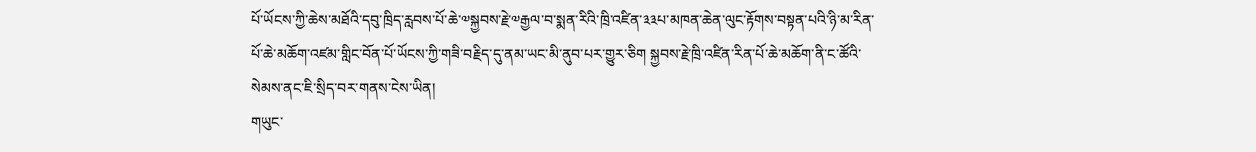པོ་ཡོངས་ཀྱི་ཆེས་མཐོའི་དབུ་ཁྲིད་རླབས་པོ་ཆེ་༧སྐྱབས་རྗེ་༧རྒྱལ་བ་སྨན་རིའི་ཁྲི་འཛིན་༣༣པ་མཁན་ཆེན་ལུང་རྟོགས་བསྟན་པའི་ཉི་མ་རིན་པོ་ཆེ་མཆོག་འཛམ་གླིང་བོན་པོ་ཡོངས་ཀྱི་གཟི་བརྗིད་དུ་ནམ་ཡང་མི་ནུབ་པར་གྱུར་ཅིག སྐྱབས་རྗེ་ཁྲི་འཛིན་རིན་པོ་ཆེ་མཆོག་ནི་ང་ཚོའི་སེམས་ནང་ཇི་སྲིད་བར་གནས་ངེས་ཡིན།
གཡུང་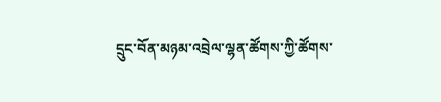དྲུང་བོན་མཉམ་འབྲེལ་ལྷན་ཚོགས་ཀྱི་ཚོགས་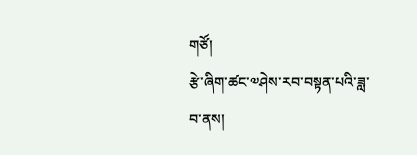གཙོ།
རྩེ་ཞིག་ཚང་༧ཤེས་རབ་བསྟན་པའི་ཟླ་བ་ནས།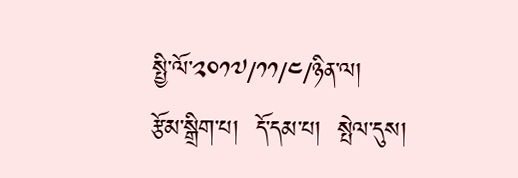སྤྱི་ལོ་༢༠༡༧/༡༡/༤/ཉིན་ལ།
རྩོམ་སྒྲིག་པ།  དོ་དམ་པ།  སྤེལ་དུས།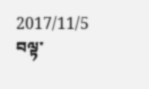2017/11/5 བལྟ་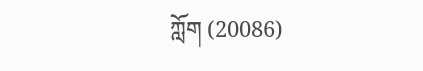ཀློག (20086)